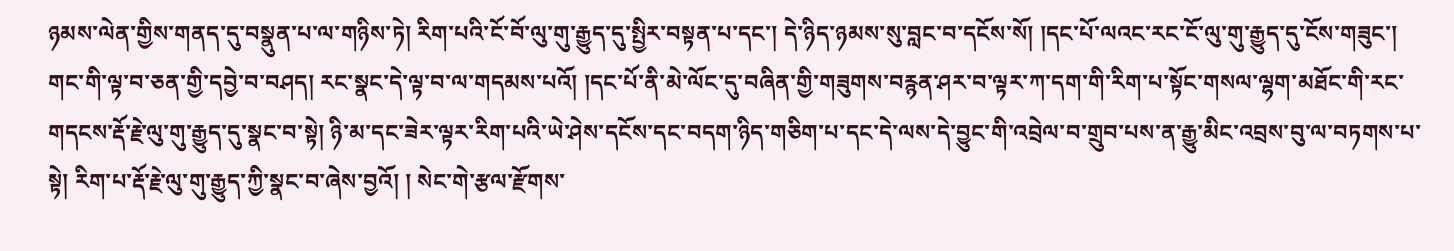ཉམས་ལེན་གྱིས་གནད་དུ་བསྣུན་པ་ལ་གཉིས་ཏེ། རིག་པའི་ངོ་བོ་ལུ་གུ་རྒྱུད་དུ་སྤྱིར་བསྟན་པ་དང་། དེ་ཉིད་ཉམས་སུ་བླང་བ་དངོས་སོ། །དང་པོ་ལའང་རང་ངོ་ལུ་གུ་རྒྱུད་དུ་ངོས་གཟུང་། གང་གི་ལྟ་བ་ཅན་གྱི་དབྱེ་བ་བཤད། རང་སྣང་དེ་ལྟ་བ་ལ་གདམས་པའོ། །དང་པོ་ནི་མེ་ལོང་དུ་བཞིན་གྱི་གཟུགས་བརྙན་ཤར་བ་ལྟར་ཀ་དག་གི་རིག་པ་སྟོང་གསལ་ལྷག་མཐོང་གི་རང་གདངས་རྡོ་རྗེ་ལུ་གུ་རྒྱུད་དུ་སྣང་བ་སྟེ། ཉི་མ་དང་ཟེར་ལྟར་རིག་པའི་ཡེ་ཤེས་དངོས་དང་བདག་ཉིད་གཅིག་པ་དང་དེ་ལས་དེ་བྱུང་གི་འབྲེལ་བ་གྲུབ་པས་ན་རྒྱུ་མིང་འབྲས་བུ་ལ་བཏགས་པ་སྟེ། རིག་པ་རྡོ་རྗེ་ལུ་གུ་རྒྱུད་ཀྱི་སྣང་བ་ཞེས་བྱའོ། ། སེང་གེ་རྩལ་རྫོགས་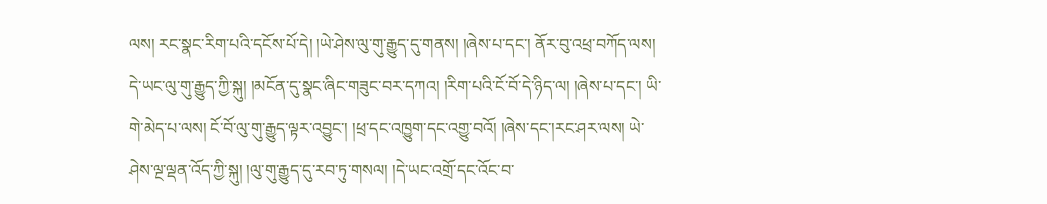ལས། རང་སྣང་རིག་པའི་དངོས་པོ་དེ། །ཡེ་ཤེས་ལུ་གུ་རྒྱུད་དུ་གནས། །ཞེས་པ་དང་། ནོར་བུ་འཕྲ་བཀོད་ལས། དེ་ཡང་ལུ་གུ་རྒྱུད་ཀྱི་སྐུ། །མངོན་དུ་སྣང་ཞིང་གཟུང་བར་དཀའ། །རིག་པའི་ངོ་བོ་དེ་ཉིད་ལ། །ཞེས་པ་དང་། ཡི་གེ་མེད་པ་ལས། ངོ་བོ་ལུ་གུ་རྒྱུད་ལྟར་འབྱུང་། །ཕྲ་དང་འཁྱུག་དང་འགྱུ་བའོ། །ཞེས་དང་།རང་ཤར་ལས། ཡེ་ཤེས་ལྔ་ལྡན་འོད་ཀྱི་སྐུ། །ལུ་གུ་རྒྱུད་དུ་རབ་ཏུ་གསལ། །དེ་ཡང་འགྲོ་དང་འོང་བ་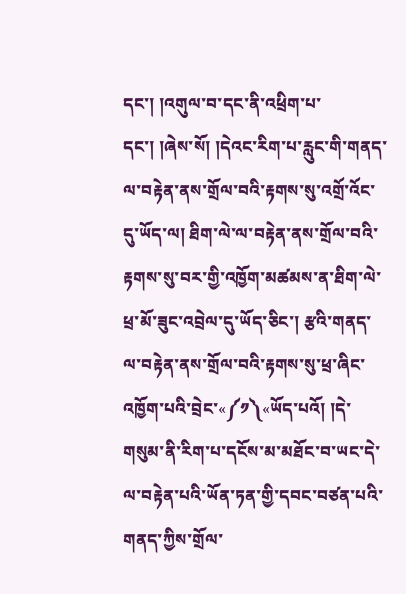དང་། །འགུལ་བ་དང་ནི་འཕྲིག་པ་དང་། །ཞེས་སོ། །དེའང་རིག་པ་རླུང་གི་གནད་ལ་བརྟེན་ནས་གྲོལ་བའི་རྟགས་སུ་འགྲོ་འོང་དུ་ཡོད་ལ། ཐིག་ལེ་ལ་བརྟེན་ནས་གྲོལ་བའི་རྟགས་སུ་བར་གྱི་འཁྱོག་མཚམས་ན་ཐིག་ལེ་ཕྲ་མོ་ཟུང་འབྲེལ་དུ་ཡོད་ཅིང་། རྩའི་གནད་ལ་བརྟེན་ནས་གྲོལ་བའི་རྟགས་སུ་ཕྲ་ཞིང་འཁྱོག་པའི་བྲེང་«༼༡༽«ཡོད་པའོ། །དེ་གསུམ་ནི་རིག་པ་དངོས་མ་མཐོང་བ་ཡང་དེ་ལ་བརྟེན་པའི་ཡོན་ཏན་གྱི་དབང་བཙན་པའི་གནད་ཀྱིས་གྲོལ་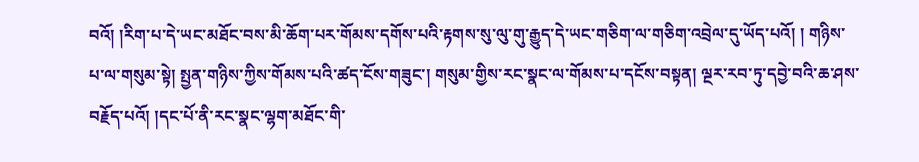བའོ། །རིག་པ་དེ་ཡང་མཐོང་བས་མི་ཆོག་པར་གོམས་དགོས་པའི་རྟགས་སུ་ལུ་གུ་རྒྱུད་དེ་ཡང་གཅིག་ལ་གཅིག་འབྲེལ་དུ་ཡོད་པའོ། ། གཉིས་པ་ལ་གསུམ་སྟེ། སྤྱན་གཉིས་ཀྱིས་གོམས་པའི་ཚད་ངོས་གཟུང་། གསུམ་གྱིས་རང་སྣང་ལ་གོམས་པ་དངོས་བསྟན། ལྔར་རབ་ཏུ་དབྱེ་བའི་ཆ་ཤས་བརྗོད་པའོ། །དང་པོ་ནི་རང་སྣང་ལྷག་མཐོང་གི་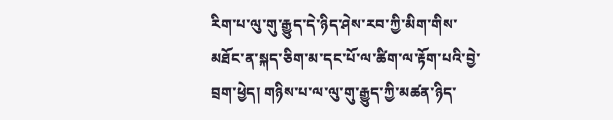རིག་པ་ལུ་གུ་རྒྱུད་དེ་ཉིད་ཤེས་རབ་ཀྱི་མིག་གིས་མཐོང་ན་སྐད་ཅིག་མ་དང་པོ་ལ་ཚིག་ལ་རྟོག་པའི་བྱེ་བྲག་ཕྱེད། གཉིས་པ་ལ་ལུ་གུ་རྒྱུད་ཀྱི་མཚན་ཉིད་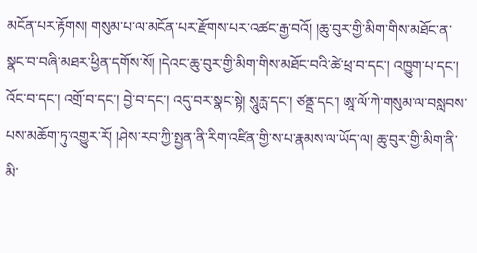མངོན་པར་རྟོགས། གསུམ་པ་ལ་མངོན་པར་རྫོགས་པར་འཚང་རྒྱ་བའོ། །ཆུ་བུར་གྱི་མིག་གིས་མཐོང་ན་སྣང་བ་བཞི་མཐར་ཕྱིན་དགོས་སོ། །དེའང་ཆུ་བུར་གྱི་མིག་གིས་མཐོང་བའི་ཚེ་ཕྲ་བ་དང་། འཁྱུག་པ་དང་། འོང་བ་དང་། འགྲོ་བ་དང་། བྱེ་བ་དང་། འདུ་བར་སྣང་སྟེ། སཱུརྻ་དང་། ཙནྡྲ་དང་། ཨཱ་ལོ་ཀེ་གསུམ་ལ་བསླབས་པས་མཆོག་ཏུ་འགྱུར་རོ། །ཤེས་རབ་ཀྱི་སྤྱན་ནི་རིག་འཛིན་གྱི་ས་པ་རྣམས་ལ་ཡོད་ལ། ཆུ་བུར་གྱི་མིག་ནི་མི་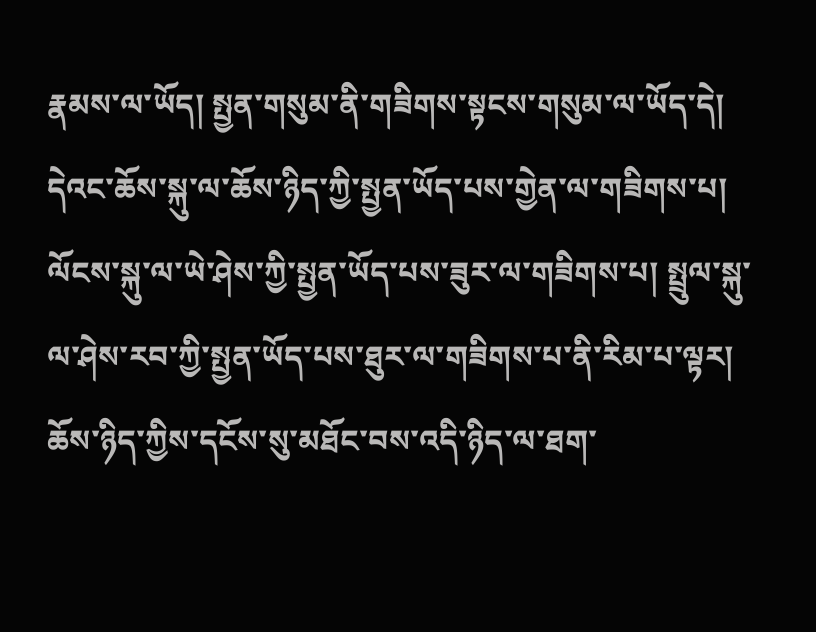རྣམས་ལ་ཡོད། སྤྱན་གསུམ་ནི་གཟིགས་སྟངས་གསུམ་ལ་ཡོད་དེ། དེའང་ཆོས་སྐུ་ལ་ཆོས་ཉིད་ཀྱི་སྤྱན་ཡོད་པས་གྱེན་ལ་གཟིགས་པ། ལོངས་སྐུ་ལ་ཡེ་ཤེས་ཀྱི་སྤྱན་ཡོད་པས་ཟུར་ལ་གཟིགས་པ། སྤྲུལ་སྐུ་ལ་ཤེས་རབ་ཀྱི་སྤྱན་ཡོད་པས་ཐུར་ལ་གཟིགས་པ་ནི་རིམ་པ་ལྟར། ཆོས་ཉིད་ཀྱིས་དངོས་སུ་མཐོང་བས་འདི་ཉིད་ལ་ཐག་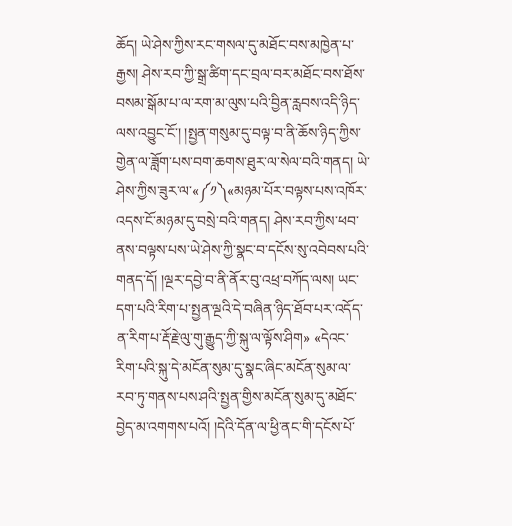ཆོད། ཡེ་ཤེས་ཀྱིས་རང་གསལ་དུ་མཐོང་བས་མཁྱེན་པ་རྒྱས། ཤེས་རབ་ཀྱི་སྒྲ་ཚིག་དང་བྲལ་བར་མཐོང་བས་ཐོས་བསམ་སྒོམ་པ་ལ་རག་མ་ལུས་པའི་བྱིན་རླབས་འདི་ཉིད་ལས་འབྱུང་ངོ་། །སྤྱན་གསུམ་དུ་བལྟ་བ་ནི་ཆོས་ཉིད་ཀྱིས་གྱེན་ལ་ཟློག་པས་བག་ཆགས་ཐུར་ལ་སེལ་བའི་གནད། ཡེ་ཤེས་ཀྱིས་ཟུར་ལ་«༼༡༽«མཉམ་པོར་བལྟས་པས་འཁོར་འདས་ངོ་མཉམ་དུ་བསྲེ་བའི་གནད། ཤེས་རབ་ཀྱིས་ཕབ་ནས་བལྟས་པས་ཡེ་ཤེས་ཀྱི་སྣང་བ་དངོས་སུ་འབེབས་པའི་གནད་དོ། །ལྔར་དབྱེ་བ་ནི་ནོར་བུ་འཕྲ་བཀོད་ལས། ཡང་དག་པའི་རིག་པ་སྤྱན་ལྔའི་དེ་བཞིན་ཉིད་ཐོབ་པར་འདོད་ན་རིག་པ་རྡོ་རྗེ་ལུ་གུ་རྒྱུད་ཀྱི་སྐུ་ལ་ལྟོས་ཤིག» «དེའང་རིག་པའི་སྐུ་དེ་མངོན་སུམ་དུ་སྣང་ཞིང་མངོན་སུམ་ལ་རབ་ཏུ་གནས་པས་ཤའི་སྤྱན་གྱིས་མངོན་སུམ་དུ་མཐོང་བྱེད་མ་འགགས་པའོ། །དེའི་དོན་ལ་ཕྱི་ནང་གི་དངོས་པོ་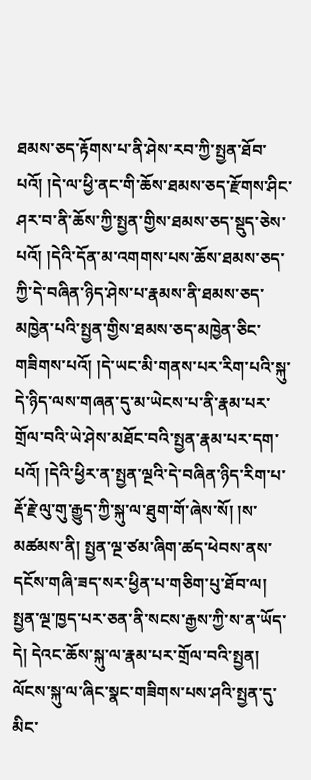ཐམས་ཅད་རྟོགས་པ་ནི་ཤེས་རབ་ཀྱི་སྤྱན་ཐོབ་པའོ། །དེ་ལ་ཕྱི་ནང་གི་ཆོས་ཐམས་ཅད་རྫོགས་ཤིང་ཤར་བ་ནི་ཆོས་ཀྱི་སྤྱན་གྱིས་ཐམས་ཅད་སྡུད་ཅེས་པའོ། །དེའི་དོན་མ་འགགས་པས་ཆོས་ཐམས་ཅད་ཀྱི་དེ་བཞིན་ཉིད་ཤེས་པ་རྣམས་ནི་ཐམས་ཅད་མཁྱེན་པའི་སྤྱན་གྱིས་ཐམས་ཅད་མཁྱེན་ཅིང་གཟིགས་པའོ། །དེ་ཡང་མི་གནས་པར་རིག་པའི་སྐུ་དེ་ཉིད་ལས་གཞན་དུ་མ་ཡེངས་པ་ནི་རྣམ་པར་གྲོལ་བའི་ཡེ་ཤེས་མཐོང་བའི་སྤྱན་རྣམ་པར་དག་པའོ། །དེའི་ཕྱིར་ན་སྤྱན་ལྔའི་དེ་བཞིན་ཉིད་རིག་པ་རྡོ་རྗེ་ལུ་གུ་རྒྱུད་ཀྱི་སྐུ་ལ་ཐུག་གོ་ཞེས་སོ། །ས་མཚམས་ནི། སྤྱན་ལྔ་ཙམ་ཞིག་ཚད་ཕེབས་ནས་དངོས་གཞི་ཟད་སར་ཕྱིན་པ་གཅིག་པུ་ཐོབ་ལ། སྤྱན་ལྔ་ཁྱད་པར་ཅན་ནི་སངས་རྒྱས་ཀྱི་ས་ན་ཡོད་དེ། དེའང་ཆོས་སྐུ་ལ་རྣམ་པར་གྲོལ་བའི་སྤྱན། ལོངས་སྐུ་ལ་ཞིང་སྣང་གཟིགས་པས་ཤའི་སྤྱན་དུ་མིང་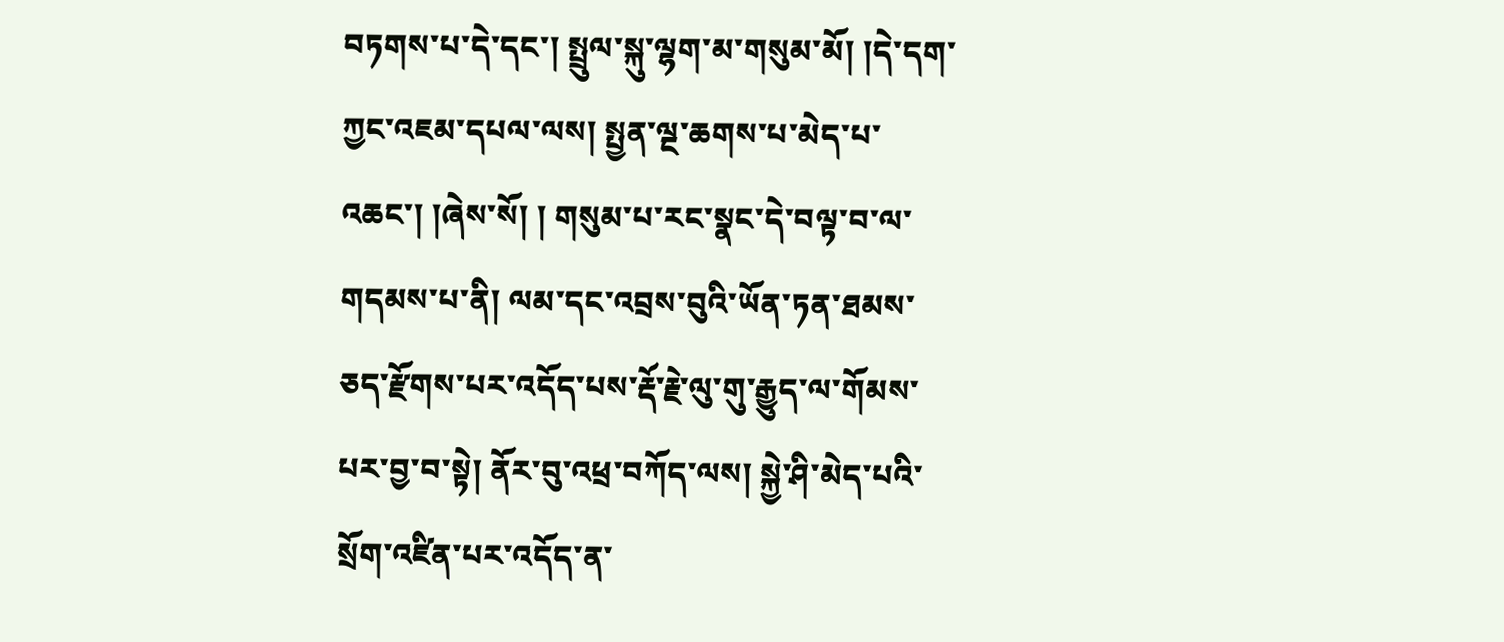བཏགས་པ་དེ་དང་། སྤྲུལ་སྐུ་ལྷག་མ་གསུམ་མོ། །དེ་དག་ཀྱང་འཇམ་དཔལ་ལས། སྤྱན་ལྔ་ཆགས་པ་མེད་པ་འཆང་། །ཞེས་སོ། ། གསུམ་པ་རང་སྣང་དེ་བལྟ་བ་ལ་གདམས་པ་ནི། ལམ་དང་འབྲས་བུའི་ཡོན་ཏན་ཐམས་ཅད་རྫོགས་པར་འདོད་པས་རྡོ་རྗེ་ལུ་གུ་རྒྱུད་ལ་གོམས་པར་བྱ་བ་སྟེ། ནོར་བུ་འཕྲ་བཀོད་ལས། སྐྱེ་ཤི་མེད་པའི་སྲོག་འཛིན་པར་འདོད་ན་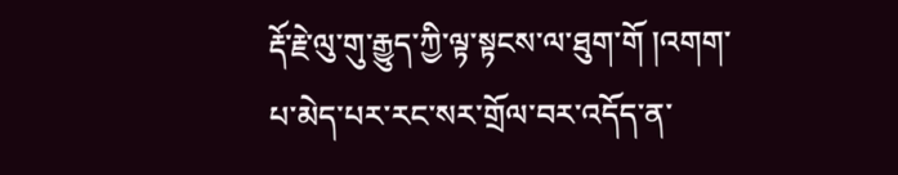རྡོ་རྗེ་ལུ་གུ་རྒྱུད་ཀྱི་ལྟ་སྟངས་ལ་ཐུག་གོ །འགག་པ་མེད་པར་རང་སར་གྲོལ་བར་འདོད་ན་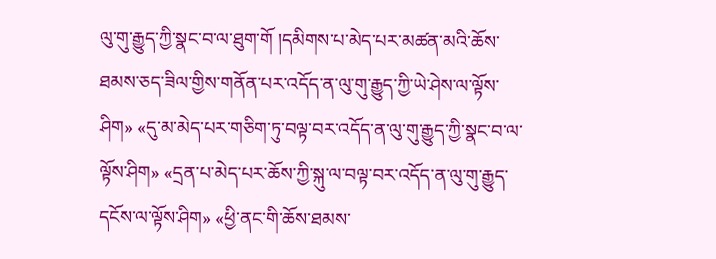ལུ་གུ་རྒྱུད་ཀྱི་སྣང་བ་ལ་ཐུག་གོ །དམིགས་པ་མེད་པར་མཚན་མའི་ཆོས་ཐམས་ཅད་ཟིལ་གྱིས་གནོན་པར་འདོད་ན་ལུ་གུ་རྒྱུད་ཀྱི་ཡེ་ཤེས་ལ་ལྟོས་ཤིག» «དུ་མ་མེད་པར་གཅིག་ཏུ་བལྟ་བར་འདོད་ན་ལུ་གུ་རྒྱུད་ཀྱི་སྣང་བ་ལ་ལྟོས་ཤིག» «དྲན་པ་མེད་པར་ཆོས་ཀྱི་སྐུ་ལ་བལྟ་བར་འདོད་ན་ལུ་གུ་རྒྱུད་དངོས་ལ་ལྟོས་ཤིག» «ཕྱི་ནང་གི་ཆོས་ཐམས་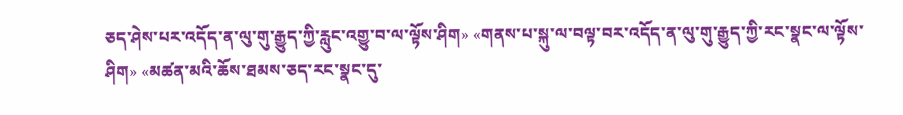ཅད་ཤེས་པར་འདོད་ན་ལུ་གུ་རྒྱུད་ཀྱི་རླུང་འགྱུ་བ་ལ་ལྟོས་ཤིག» «གནས་པ་སྐུ་ལ་བལྟ་བར་འདོད་ན་ལུ་གུ་རྒྱུད་ཀྱི་རང་སྣང་ལ་ལྟོས་ཤིག» «མཚན་མའི་ཆོས་ཐམས་ཅད་རང་སྣང་དུ་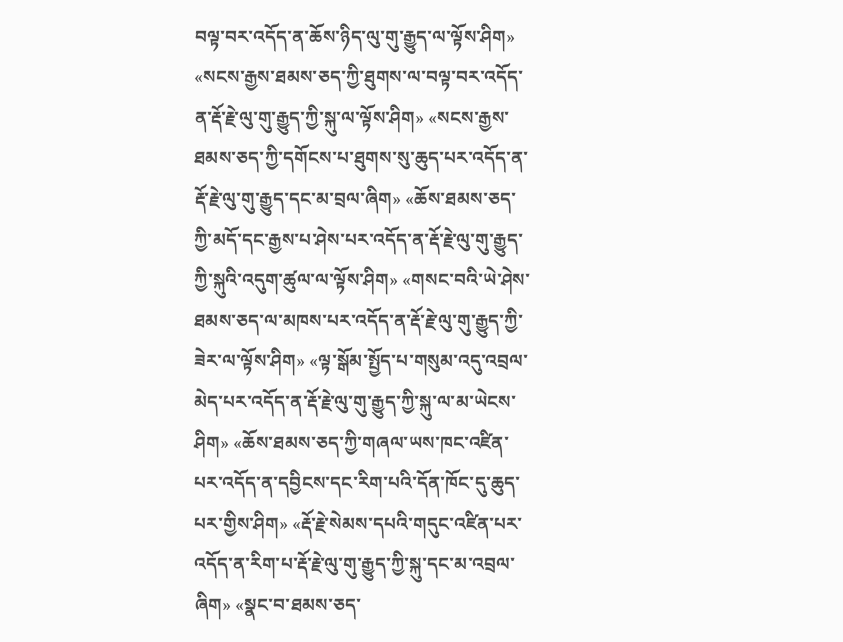བལྟ་བར་འདོད་ན་ཆོས་ཉིད་ལུ་གུ་རྒྱུད་ལ་ལྟོས་ཤིག» «སངས་རྒྱས་ཐམས་ཅད་ཀྱི་ཐུགས་ལ་བལྟ་བར་འདོད་ན་རྡོ་རྗེ་ལུ་གུ་རྒྱུད་ཀྱི་སྐུ་ལ་ལྟོས་ཤིག» «སངས་རྒྱས་ཐམས་ཅད་ཀྱི་དགོངས་པ་ཐུགས་སུ་ཆུད་པར་འདོད་ན་རྡོ་རྗེ་ལུ་གུ་རྒྱུད་དང་མ་བྲལ་ཞིག» «ཆོས་ཐམས་ཅད་ཀྱི་མདོ་དང་རྒྱས་པ་ཤེས་པར་འདོད་ན་རྡོ་རྗེ་ལུ་གུ་རྒྱུད་ཀྱི་སྐུའི་འདུག་ཚུལ་ལ་ལྟོས་ཤིག» «གསང་བའི་ཡེ་ཤེས་ཐམས་ཅད་ལ་མཁས་པར་འདོད་ན་རྡོ་རྗེ་ལུ་གུ་རྒྱུད་ཀྱི་ཟེར་ལ་ལྟོས་ཤིག» «ལྟ་སྒོམ་སྤྱོད་པ་གསུམ་འདུ་འབྲལ་མེད་པར་འདོད་ན་རྡོ་རྗེ་ལུ་གུ་རྒྱུད་ཀྱི་སྐུ་ལ་མ་ཡེངས་ཤིག» «ཆོས་ཐམས་ཅད་ཀྱི་གཞལ་ཡས་ཁང་འཛིན་པར་འདོད་ན་དབྱིངས་དང་རིག་པའི་དོན་ཁོང་དུ་ཆུད་པར་གྱིས་ཤིག» «རྡོ་རྗེ་སེམས་དཔའི་གདུང་འཛིན་པར་འདོད་ན་རིག་པ་རྡོ་རྗེ་ལུ་གུ་རྒྱུད་ཀྱི་སྐུ་དང་མ་འབྲལ་ཞིག» «སྣང་བ་ཐམས་ཅད་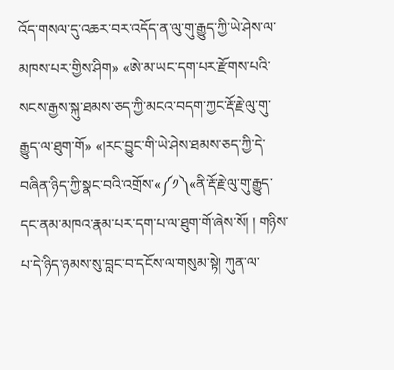འོད་གསལ་དུ་འཆར་བར་འདོད་ན་ལུ་གུ་རྒྱུད་ཀྱི་ཡེ་ཤེས་ལ་མཁས་པར་གྱིས་ཤིག» «ཨེ་མ་ཡང་དག་པར་རྫོགས་པའི་སངས་རྒྱས་སྐུ་ཐམས་ཅད་ཀྱི་མངའ་བདག་ཀྱང་རྡོ་རྗེ་ལུ་གུ་རྒྱུད་ལ་ཐུག་གོ» «།རང་བྱུང་གི་ཡེ་ཤེས་ཐམས་ཅད་ཀྱི་དེ་བཞིན་ཉིད་ཀྱི་སྣང་བའི་འགྲོས་«༼༡༽«ནི་རྡོ་རྗེ་ལུ་གུ་རྒྱུད་དང་ནམ་མཁའ་རྣམ་པར་དག་པ་ལ་ཐུག་གོ་ཞེས་སོ། ། གཉིས་པ་དེ་ཉིད་ཉམས་སུ་བླང་བ་དངོས་ལ་གསུམ་སྟེ། ཀུན་ལ་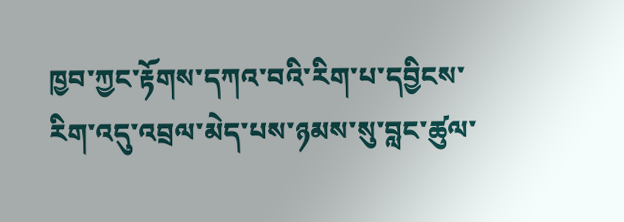ཁྱབ་ཀྱང་རྟོགས་དཀའ་བའི་རིག་པ་དབྱིངས་རིག་འདུ་འབྲལ་མེད་པས་ཉམས་སུ་བླང་ཚུལ་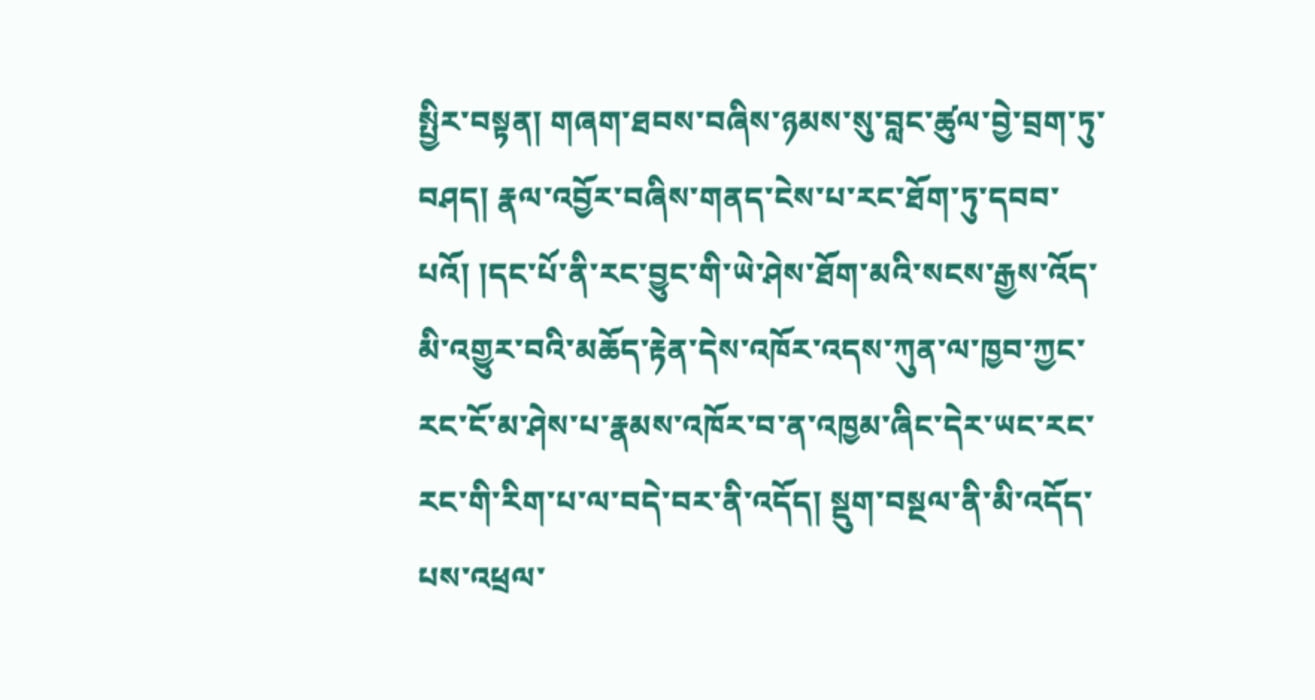སྤྱིར་བསྟན། གཞག་ཐབས་བཞིས་ཉམས་སུ་བླང་ཚུལ་བྱེ་བྲག་ཏུ་བཤད། རྣལ་འབྱོར་བཞིས་གནད་ངེས་པ་རང་ཐོག་ཏུ་དབབ་པའོ། །དང་པོ་ནི་རང་བྱུང་གི་ཡེ་ཤེས་ཐོག་མའི་སངས་རྒྱས་འོད་མི་འགྱུར་བའི་མཆོད་རྟེན་དེས་འཁོར་འདས་ཀུན་ལ་ཁྱབ་ཀྱང་རང་ངོ་མ་ཤེས་པ་རྣམས་འཁོར་བ་ན་འཁྱམ་ཞིང་དེར་ཡང་རང་རང་གི་རིག་པ་ལ་བདེ་བར་ནི་འདོད། སྡུག་བསྔལ་ནི་མི་འདོད་པས་འཕྲལ་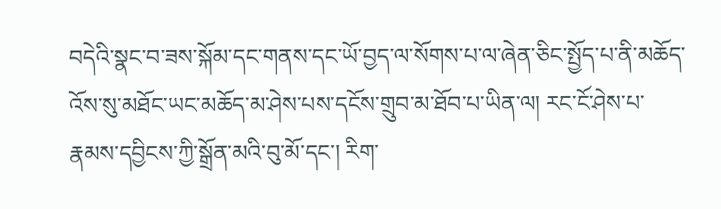བདེའི་སྣང་བ་ཟས་སྐོམ་དང་གནས་དང་ཡོ་བྱད་ལ་སོགས་པ་ལ་ཞེན་ཅིང་སྤྱོད་པ་ནི་མཆོད་འོས་སུ་མཐོང་ཡང་མཆོད་མ་ཤེས་པས་དངོས་གྲུབ་མ་ཐོབ་པ་ཡིན་ལ། རང་ངོ་ཤེས་པ་རྣམས་དབྱིངས་ཀྱི་སྒྲོན་མའི་བུ་མོ་དང་། རིག་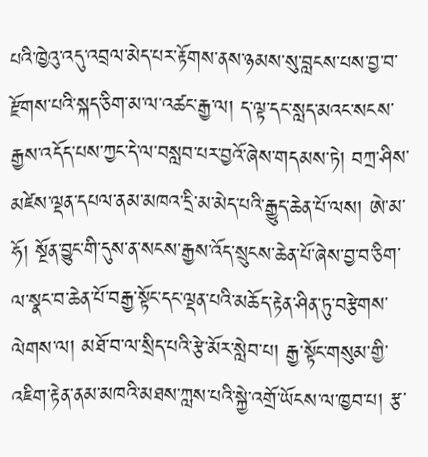པའི་ཁྱེའུ་འདུ་འབྲལ་མེད་པར་རྟོགས་ནས་ཉམས་སུ་བླངས་པས་བྱ་བ་རྫོགས་པའི་སྐད་ཅིག་མ་ལ་འཚང་རྒྱ་ལ། ད་ལྟ་དང་སླད་མའང་སངས་རྒྱས་འདོད་པས་ཀྱང་དེ་ལ་བསླབ་པར་བྱའོ་ཞེས་གདམས་ཏེ། བཀྲ་ཤིས་མཛེས་ལྡན་དཔལ་ནམ་མཁའ་དྲི་མ་མེད་པའི་རྒྱུད་ཆེན་པོ་ལས། ཨེ་མ་ཧོ། སྔོན་བྱུང་གི་དུས་ན་སངས་རྒྱས་འོད་སྲུངས་ཆེན་པོ་ཞེས་བྱ་བ་ཅིག་ལ་སྣང་བ་ཆེན་པོ་བརྒྱ་སྟོང་དང་ལྡན་པའི་མཆོད་རྟེན་ཤིན་ཏུ་བརྩེགས་ལེགས་ལ། མཐོ་བ་ལ་སྲིད་པའི་རྩེ་མོར་སླེབ་པ། རྒྱ་སྟོང་གསུམ་གྱི་འཇིག་རྟེན་ནམ་མཁའི་མཐས་ཀླས་པའི་སྐྱེ་འགྲོ་ཡོངས་ལ་ཁྱབ་པ། རྩ་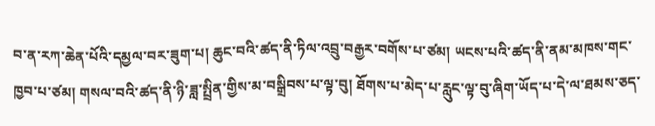བ་ན་རཀ་ཆེན་པོའི་དམྱལ་བར་ཟུག་པ། ཆུང་བའི་ཚད་ནི་ཏིལ་འབྲུ་བརྒྱར་བགོས་པ་ཙམ། ཡངས་པའི་ཚད་ནི་ནམ་མཁས་གང་ཁྱབ་པ་ཙམ། གསལ་བའི་ཚད་ནི་ཉི་ཟླ་སྤྲིན་གྱིས་མ་བསྒྲིབས་པ་ལྟ་བུ། ཐོགས་པ་མེད་པ་རླུང་ལྟ་བུ་ཞིག་ཡོད་པ་དེ་ལ་ཐམས་ཅད་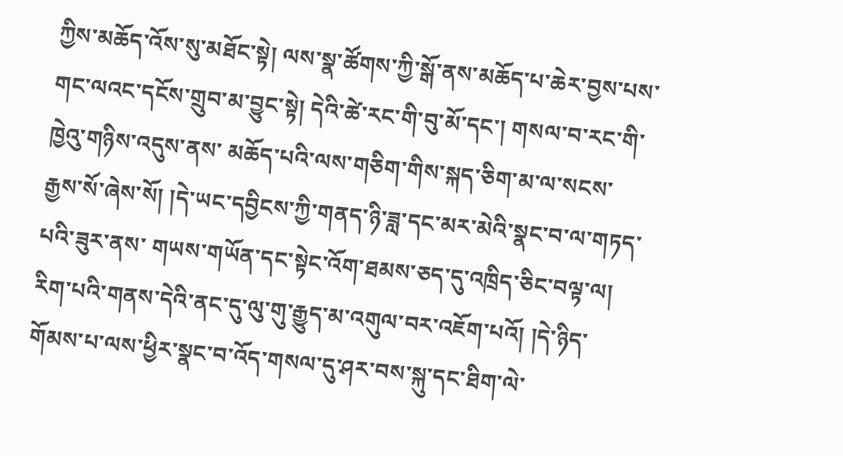ཀྱིས་མཆོད་འོས་སུ་མཐོང་སྟེ། ལས་སྣ་ཚོགས་ཀྱི་སྒོ་ནས་མཆོད་པ་ཆེར་བྱས་པས་གང་ལའང་དངོས་གྲུབ་མ་བྱུང་སྟེ། དེའི་ཚེ་རང་གི་བུ་མོ་དང་། གསལ་བ་རང་གི་ཁྱེའུ་གཉིས་འདུས་ནས་ མཆོད་པའི་ལས་གཅིག་གིས་སྐད་ཅིག་མ་ལ་སངས་རྒྱས་སོ་ཞེས་སོ། །དེ་ཡང་དབྱིངས་ཀྱི་གནད་ཉི་ཟླ་དང་མར་མེའི་སྣང་བ་ལ་གཏད་པའི་ཟུར་ནས་ གཡས་གཡོན་དང་སྟེང་འོག་ཐམས་ཅད་དུ་འཁྲིད་ཅིང་བལྟ་ལ། རིག་པའི་གནས་དེའི་ནང་དུ་ལུ་གུ་རྒྱུད་མ་འགུལ་བར་འཇོག་པའོ། །དེ་ཉིད་གོམས་པ་ལས་ཕྱིར་སྣང་བ་འོད་གསལ་དུ་ཤར་བས་སྐུ་དང་ཐིག་ལེ་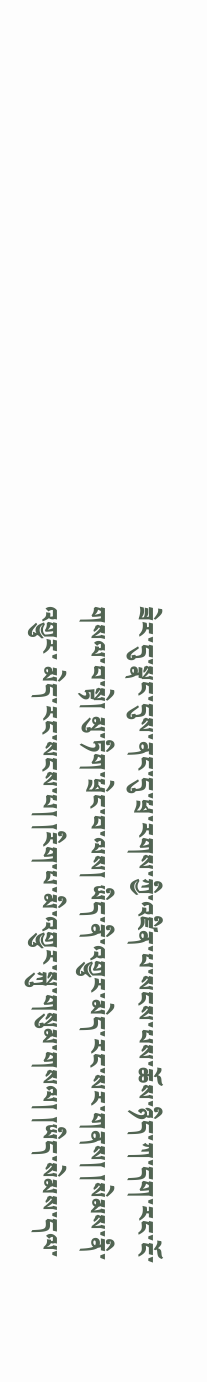ཟེར་དུ་སྣང་དུས་ནང་དུ་ཕྲ་རགས་ཀྱི་འཛིན་པ་སངས་པས་ཆོས་ཉིད་ཀ་དག་རང་ངོ་གསལ་བ་སྟེ། མུ་ཏིག་ཕྲེང་བ་ལས། ཡིད་ནི་འགྱུར་མེད་རང་སར་གནས། །སེམས་ནི་འགྱུར་ མེད་རང་སངས་པ། །རིག་པ་མི་འགྱུར་སྐུ་གསུམ་གསལ། །ཡིད་སེམས་དལ་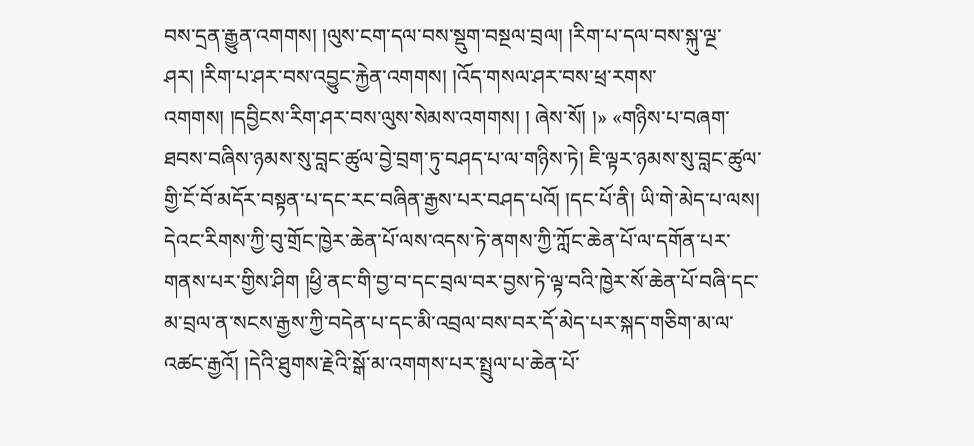བས་དྲན་རྒྱུན་འགགས། །ལུས་ངག་དལ་བས་སྡུག་བསྔལ་བྲལ། །རིག་པ་དལ་བས་སྐུ་ལྔ་ཤར། །རིག་པ་ཤར་བས་འབྱུང་རྐྱེན་འགགས། །འོད་གསལ་ཤར་བས་ཕྲ་རགས་འགགས། །དབྱིངས་རིག་ཤར་བས་ལུས་སེམས་འགགས། ། ཞེས་སོ། །» «གཉིས་པ་བཞག་ཐབས་བཞིས་ཉམས་སུ་བླང་ཚུལ་བྱེ་བྲག་ཏུ་བཤད་པ་ལ་གཉིས་ཏེ། ཇི་ལྟར་ཉམས་སུ་བླང་ཚུལ་གྱི་ངོ་བོ་མདོར་བསྟན་པ་དང་རང་བཞིན་རྒྱས་པར་བཤད་པའོ། །དང་པོ་ནི། ཡི་གེ་མེད་པ་ལས། དེའང་རིགས་ཀྱི་བུ་གྲོང་ཁྱེར་ཆེན་པོ་ལས་འདས་ཏེ་ནགས་ཀྱི་ཀློང་ཆེན་པོ་ལ་དགོན་པར་གནས་པར་གྱིས་ཤིག །ཕྱི་ནང་གི་བྱ་བ་དང་བྲལ་བར་བྱས་ཏེ་ལྟ་བའི་ཁྱེར་སོ་ཆེན་པོ་བཞི་དང་མ་བྲལ་ན་སངས་རྒྱས་ཀྱི་བདེན་པ་དང་མི་འབྲལ་བས་བར་དོ་མེད་པར་སྐད་གཅིག་མ་ལ་འཚང་རྒྱའོ། །དེའི་ཐུགས་རྗེའི་སྒོ་མ་འགགས་པར་སྤྲུལ་པ་ཆེན་པོ་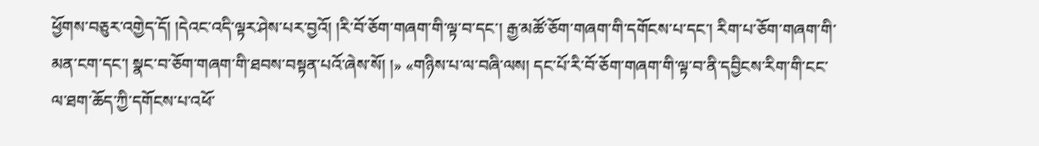ཕྱོགས་བཅུར་འགྱེད་དོ། །དེའང་འདི་ལྟར་ཤེས་པར་བྱའོ། །རི་བོ་ཅོག་གཞག་གི་ལྟ་བ་དང་། རྒྱ་མཚོ་ཅོག་གཞག་གི་དགོངས་པ་དང་། རིག་པ་ཅོག་གཞག་གི་མན་ངག་དང་། སྣང་བ་ཅོག་གཞག་གི་ཐབས་བསྟན་པའོ་ཞེས་སོ། །» «གཉིས་པ་ལ་བཞི་ལས། དང་པོ་རི་བོ་ཅོག་གཞག་གི་ལྟ་བ་ནི་དབྱིངས་རིག་གི་ངང་ལ་ཐག་ཆོད་ཀྱི་དགོངས་པ་འཕོ་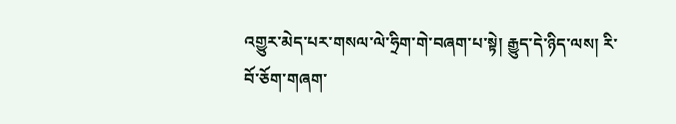འགྱུར་མེད་པར་གསལ་ལེ་ཧྲིག་གེ་བཞག་པ་སྟེ། རྒྱུད་དེ་ཉིད་ལས། རི་བོ་ཅོག་གཞག་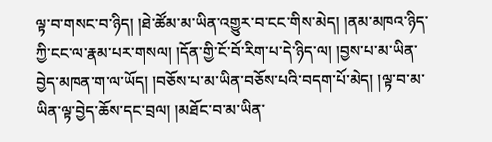ལྟ་བ་གསང་བ་ཉིད། །ཐེ་ཚོམ་མ་ཡིན་འགྱུར་བ་ངང་གིས་མེད། །ནམ་མཁའ་ཉིད་ཀྱི་ངང་ལ་རྣམ་པར་གསལ། །དོན་གྱི་ངོ་བོ་རིག་པ་དེ་ཉིད་ལ། །བྱས་པ་མ་ཡིན་བྱེད་མཁན་ག་ལ་ཡོད། །བཅོས་པ་མ་ཡིན་བཅོས་པའི་བདག་པོ་མེད། །ལྟ་བ་མ་ཡིན་ལྟ་བྱེད་ཆོས་དང་བྲལ། །མཐོང་བ་མ་ཡིན་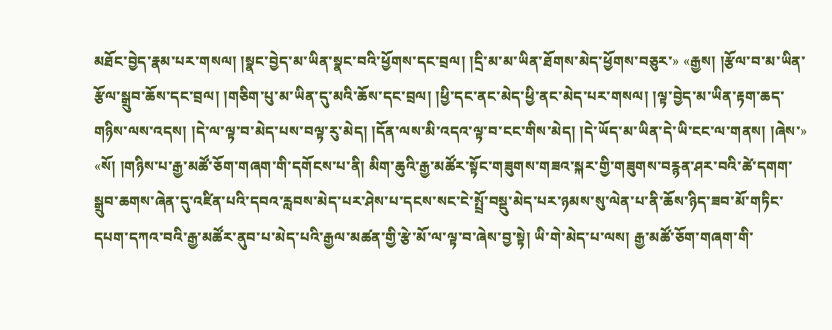མཐོང་བྱེད་རྣམ་པར་གསལ། །སྣང་བྱེད་མ་ཡིན་སྣང་བའི་ཕྱོགས་དང་བྲལ། །དྲི་མ་མ་ཡིན་ཐོགས་མེད་ཕྱོགས་བཅུར་» «རྒྱས། །རྩོལ་བ་མ་ཡིན་རྩོལ་སྒྲུབ་ཆོས་དང་བྲལ། །གཅིག་པུ་མ་ཡིན་དུ་མའི་ཆོས་དང་བྲལ། །ཕྱི་དང་ནང་མེད་ཕྱི་ནང་མེད་པར་གསལ། །ལྟ་བྱེད་མ་ཡིན་རྟག་ཆད་གཉིས་ལས་འདས། །དེ་ལ་ལྟ་བ་མེད་པས་བལྟ་རུ་མེད། །དོན་ལས་མི་འདའ་ལྟ་བ་ངང་གིས་མེད། །དེ་ཡོད་མ་ཡིན་དེ་ཡི་ངང་ལ་གནས། །ཞེས་» «སོ། །གཉིས་པ་རྒྱ་མཚོ་ཅོག་གཞག་གི་དགོངས་པ་ནི། མིག་ཆུའི་རྒྱ་མཚོར་སྟོང་གཟུགས་གཟའ་སྐར་གྱི་གཟུགས་བརྙན་ཤར་བའི་ཚེ་དགག་སྒྲུབ་ཆགས་ཞེན་དུ་འཛིན་པའི་དབའ་རླབས་མེད་པར་ཤེས་པ་དངས་སང་ངེ་སྤྲོ་བསྡུ་མེད་པར་ཉམས་སུ་ལེན་པ་ནི་ཆོས་ཉིད་ཟབ་མོ་གཏིང་དཔག་དཀའ་བའི་རྒྱ་མཚོར་ནུབ་པ་མེད་པའི་རྒྱལ་མཚན་གྱི་རྩེ་མོ་ལ་ལྟ་བ་ཞེས་བྱ་སྟེ། ཡི་གེ་མེད་པ་ལས། རྒྱ་མཚོ་ཅོག་གཞག་གི་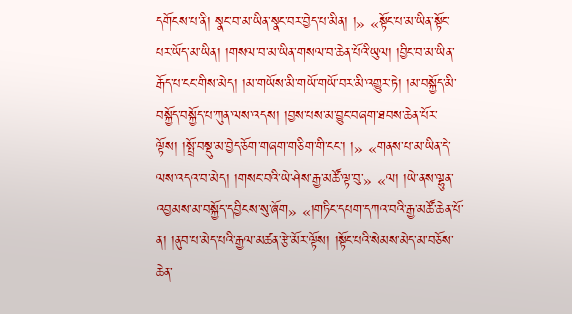དགོངས་པ་ནི། སྣང་བ་མ་ཡིན་སྣང་བར་བྱེད་པ་མིན། །» «སྟོང་པ་མ་ཡིན་སྟོང་པར་ཡོད་མ་ཡིན། །གསལ་བ་མ་ཡིན་གསལ་བ་ཆེན་པོའི་ཡུལ། །བྱིང་བ་མ་ཡིན་རྒོད་པ་ངང་གིས་མེད། །མ་གཡོས་མི་གཡོ་གཡོ་བར་མི་འགྱུར་ཏེ། །མ་བསྐྱོད་མི་བསྐྱོད་བསྐྱོད་པ་ཀུན་ལས་འདས། །བྱས་པས་མ་བྱུང་བཞག་ཐབས་ཆེན་པོར་ལྟོས། །སྤྲོ་བསྡུ་མ་བྱེད་ཅོག་གཞག་གཅིག་གི་ངང་། །» «གནས་པ་མ་ཡིན་དེ་ལས་འདའ་བ་མེད། །གསང་བའི་ཡེ་ཤེས་རྒྱ་མཚོ་ལྟ་བུ་» «ལ། །ཡེ་ནས་ལྷུན་འབྱམས་མ་བསྐྱོད་དབྱིངས་སུ་ཞོག» «།གཏིང་དཔག་དཀའ་བའི་རྒྱ་མཚོ་ཆེན་པོ་ན། །ནུབ་པ་མེད་པའི་རྒྱལ་མཚན་རྩེ་མོར་ལྟོས། །སྟོང་པའི་སེམས་མེད་མ་བཅོས་ཆེན་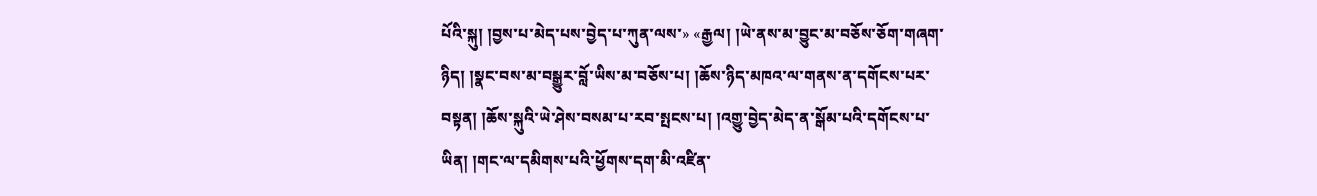པོའི་སྐུ། །བྱས་པ་མེད་པས་བྱེད་པ་ཀུན་ལས་» «རྒྱལ། །ཡེ་ནས་མ་བྱུང་མ་བཅོས་ཅོག་གཞག་ཉིད། །སྣང་བས་མ་བསྒྱུར་བློ་ཡིས་མ་བཅོས་པ། །ཆོས་ཉིད་མཁའ་ལ་གནས་ན་དགོངས་པར་བསྟན། །ཆོས་སྐུའི་ཡེ་ཤེས་བསམ་པ་རབ་སྤངས་པ། །འགྱུ་བྱེད་མེད་ན་སྒོམ་པའི་དགོངས་པ་ཡིན། །གང་ལ་དམིགས་པའི་ཕྱོགས་དག་མི་འཛིན་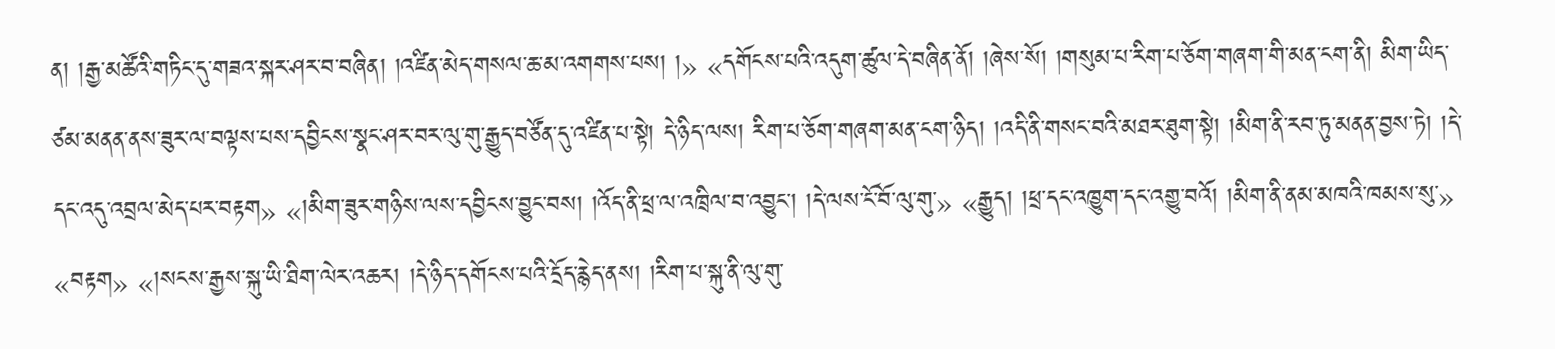ན། །རྒྱ་མཚོའི་གཏིང་དུ་གཟའ་སྐར་ཤར་བ་བཞིན། །འཛིན་མེད་གསལ་ཆ་མ་འགགས་པས། །» «དགོངས་པའི་འདུག་ཚུལ་དེ་བཞིན་ནོ། །ཞེས་སོ། །གསུམ་པ་རིག་པ་ཅོག་གཞག་གི་མན་ངག་ནི། མིག་ཡིད་ཙམ་མནན་ནས་ཟུར་ལ་བལྟས་པས་དབྱིངས་སྣང་ཤར་བར་ལུ་གུ་རྒྱུད་བཙོན་དུ་འཛིན་པ་སྟེ། དེ་ཉིད་ལས། རིག་པ་ཅོག་གཞག་མན་ངག་ཉིད། །འདི་ནི་གསང་བའི་མཐར་ཐུག་སྟེ། །མིག་ནི་རབ་ཏུ་མནན་བྱས་ཏེ། །དེ་དང་འདུ་འབྲལ་མེད་པར་བརྟག» «།མིག་ཟུར་གཉིས་ལས་དབྱིངས་བྱུང་བས། །འོད་ནི་ཕྲ་ལ་འཁྲིལ་བ་འབྱུང་། །དེ་ལས་ངོ་བོ་ལུ་གུ་» «རྒྱུད། །ཕྲ་དང་འཁྱུག་དང་འགྱུ་བའོ། །མིག་ནི་ནམ་མཁའི་ཁམས་སུ་» «བརྟག» «།སངས་རྒྱས་སྐུ་ཡི་ཐིག་ལེར་འཆར། །དེ་ཉིད་དགོངས་པའི་དྲོད་རྙེད་ནས། །རིག་པ་སྐུ་ནི་ལུ་གུ་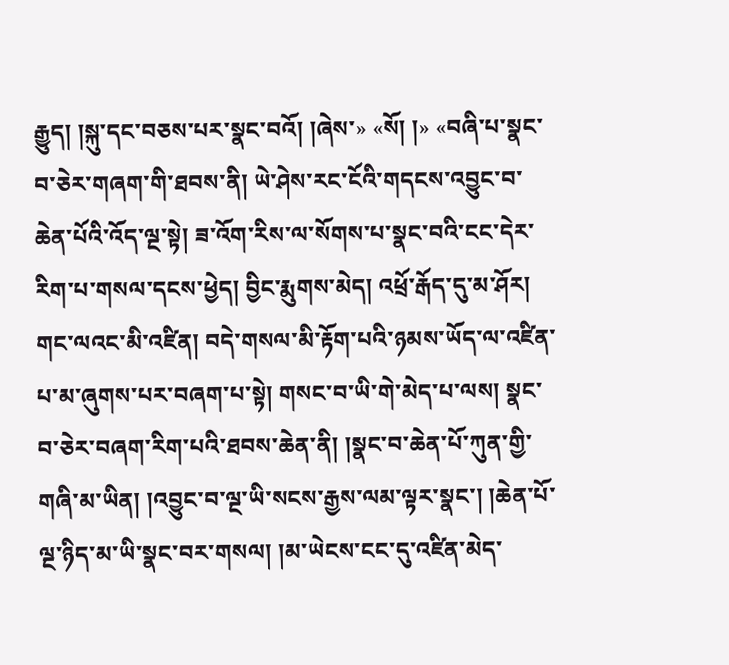རྒྱུད། །སྐུ་དང་བཅས་པར་སྣང་བའོ། །ཞེས་» «སོ། །» «བཞི་པ་སྣང་བ་ཅེར་གཞག་གི་ཐབས་ནི། ཡེ་ཤེས་རང་ངོའི་གདངས་འབྱུང་བ་ཆེན་པོའི་འོད་ལྔ་སྟེ། ཟ་འོག་རིས་ལ་སོགས་པ་སྣང་བའི་ངང་དེར་རིག་པ་གསལ་དངས་ཕྱེད། བྱིང་རྨུགས་མེད། འཕྲོ་རྒོད་དུ་མ་ཤོར། གང་ལའང་མི་འཛིན། བདེ་གསལ་མི་རྟོག་པའི་ཉམས་ཡོད་ལ་འཛིན་པ་མ་ཞུགས་པར་བཞག་པ་སྟེ། གསང་བ་ཡི་གེ་མེད་པ་ལས། སྣང་བ་ཅེར་བཞག་རིག་པའི་ཐབས་ཆེན་ནི། །སྣང་བ་ཆེན་པོ་ཀུན་གྱི་གཞི་མ་ཡིན། །འབྱུང་བ་ལྔ་ཡི་སངས་རྒྱས་ལམ་ལྟར་སྣང་། །ཆེན་པོ་ལྔ་ཉིད་མ་ཡི་སྣང་བར་གསལ། །མ་ཡེངས་ངང་དུ་འཛིན་མེད་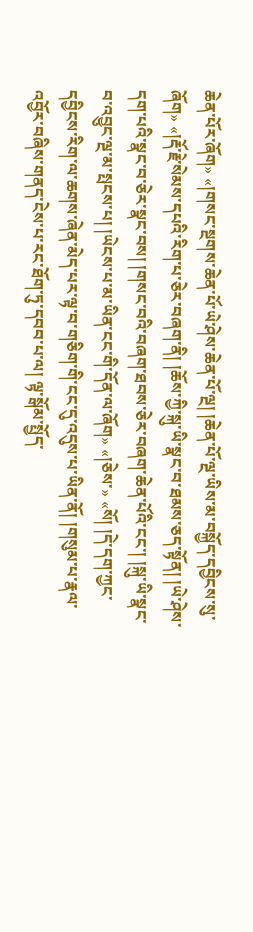ཆེན་པོར་ཞོག» «།གསང་སྔགས་ཆེན་པོ་ཡེ་ཤེས་ཆེན་པོ་ལྔ། །ཆེན་པོ་ལྔ་ཡིས་མ་བསྐྱོད་དབྱིངས་སུ་ཞོག» «།རྡོ་རྗེ་སེམས་དཔའི་རིག་པ་ཅེར་བཞག་ནི། །ཆོས་ཀྱི་སྐུ་ཡི་སྣང་བ་ཐམས་ཅད་སྟོན། །ཡེ་ཤེས་དག་པའི་སྣང་བ་ཅེར་སྣང་བས། །གསང་བའི་བཞག་ཐབས་ཅེར་བཞག་ཆེན་པོའི་ངང་། །སྐུ་ཡི་སྣང་བ་འབྱུང་ལྔ་མ་སྤངས་པ། །ཡེངས་པ་མ་ཡིན་ངང་གི་དོན་ལ་ཞོག» «།ཅེས་» «སོ། །དེ་དག་ཀྱང་དབྱིངས་རིག་ལ་ཆགས་ཞེན་མེད་པར་ལྟ་བ་གཅིག་གི་ངང་དུ་འདུས་པ་ཡིན་ནོ། །གསུམ་པ་རྣལ་འབྱོར་བཞིས་གནད་ངེས་པ་རང་ཐོག་ཏུ་དབབ་པ་ལ། ལྟ་སྒོམ་སྤྱོད་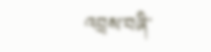འབྲས་བཞི་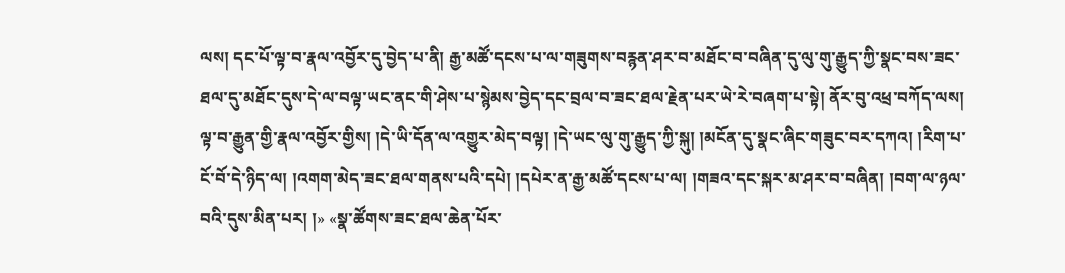ལས། དང་པོ་ལྟ་བ་རྣལ་འབྱོར་དུ་བྱེད་པ་ནི། རྒྱ་མཚོ་དངས་པ་ལ་གཟུགས་བརྙན་ཤར་བ་མཐོང་བ་བཞིན་དུ་ལུ་གུ་རྒྱུད་ཀྱི་སྣང་བས་ཟང་ཐལ་དུ་མཐོང་དུས་དེ་ལ་བལྟ་ཡང་ནང་གི་ཤེས་པ་སྙེམས་བྱེད་དང་བྲལ་བ་ཟང་ཐལ་རྗེན་པར་ཡེ་རེ་བཞག་པ་སྟེ། ནོར་བུ་འཕྲ་བཀོད་ལས། ལྟ་བ་རྒྱུན་གྱི་རྣལ་འབྱོར་གྱིས། །དེ་ཡི་དོན་ལ་འགྱུར་མེད་བལྟ། །དེ་ཡང་ལུ་གུ་རྒྱུད་ཀྱི་སྐུ། །མངོན་དུ་སྣང་ཞིང་གཟུང་བར་དཀའ། །རིག་པ་ངོ་བོ་དེ་ཉིད་ལ། །འགག་མེད་ཟང་ཐལ་གནས་པའི་དཔེ། །དཔེར་ན་རྒྱ་མཚོ་དངས་པ་ལ། །གཟའ་དང་སྐར་མ་ཤར་བ་བཞིན། །བག་ལ་ཉལ་བའི་དུས་མིན་པར། །» «སྣ་ཚོགས་ཟང་ཐལ་ཆེན་པོར་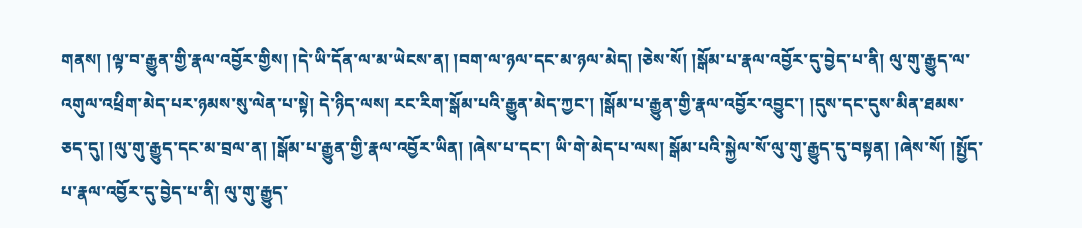གནས། །ལྟ་བ་རྒྱུན་གྱི་རྣལ་འབྱོར་གྱིས། །དེ་ཡི་དོན་ལ་མ་ཡེངས་ན། །བག་ལ་ཉལ་དང་མ་ཉལ་མེད། །ཅེས་སོ། །སྒོམ་པ་རྣལ་འབྱོར་དུ་བྱེད་པ་ནི། ལུ་གུ་རྒྱུད་ལ་འགུལ་འཕྲིག་མེད་པར་ཉམས་སུ་ལེན་པ་སྟེ། དེ་ཉིད་ལས། རང་རིག་སྒོམ་པའི་རྒྱུན་མེད་ཀྱང་། །སྒོམ་པ་རྒྱུན་གྱི་རྣལ་འབྱོར་འབྱུང་། །དུས་དང་དུས་མིན་ཐམས་ཅད་དུ། །ལུ་གུ་རྒྱུད་དང་མ་བྲལ་ན། །སྒོམ་པ་རྒྱུན་གྱི་རྣལ་འབྱོར་ཡིན། །ཞེས་པ་དང་། ཡི་གེ་མེད་པ་ལས། སྒོམ་པའི་སྐྱེལ་སོ་ལུ་གུ་རྒྱུད་དུ་བསྟན། །ཞེས་སོ། །སྤྱོད་པ་རྣལ་འབྱོར་དུ་བྱེད་པ་ནི། ལུ་གུ་རྒྱུད་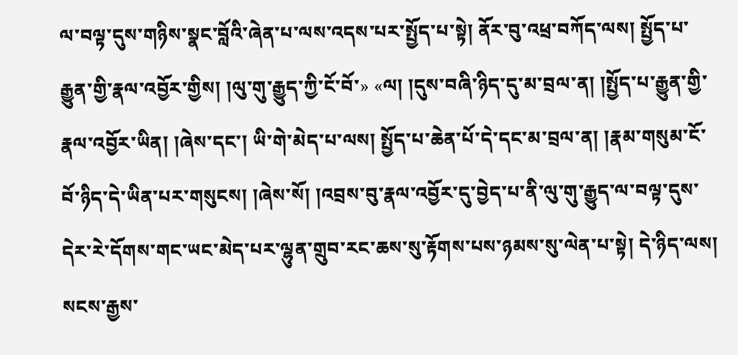ལ་བལྟ་དུས་གཉིས་སྣང་བློའི་ཞེན་པ་ལས་འདས་པར་སྤྱོད་པ་སྟེ། ནོར་བུ་འཕྲ་བཀོད་ལས། སྤྱོད་པ་རྒྱུན་གྱི་རྣལ་འབྱོར་གྱིས། །ལུ་གུ་རྒྱུད་ཀྱི་ངོ་བོ་» «ལ། །དུས་བཞི་ཉིད་དུ་མ་བྲལ་ན། །སྤྱོད་པ་རྒྱུན་གྱི་རྣལ་འབྱོར་ཡིན། །ཞེས་དང་། ཡི་གེ་མེད་པ་ལས། སྤྱོད་པ་ཆེན་པོ་དེ་དང་མ་བྲལ་ན། །རྣམ་གསུམ་ངོ་བོ་ཉིད་དེ་ཡིན་པར་གསུངས། །ཞེས་སོ། །འབྲས་བུ་རྣལ་འབྱོར་དུ་བྱེད་པ་ནི་ལུ་གུ་རྒྱུད་ལ་བལྟ་དུས་དེར་རེ་དོགས་གང་ཡང་མེད་པར་ལྷུན་གྲུབ་རང་ཆས་སུ་རྟོགས་པས་ཉམས་སུ་ལེན་པ་སྟེ། དེ་ཉིད་ལས། སངས་རྒྱས་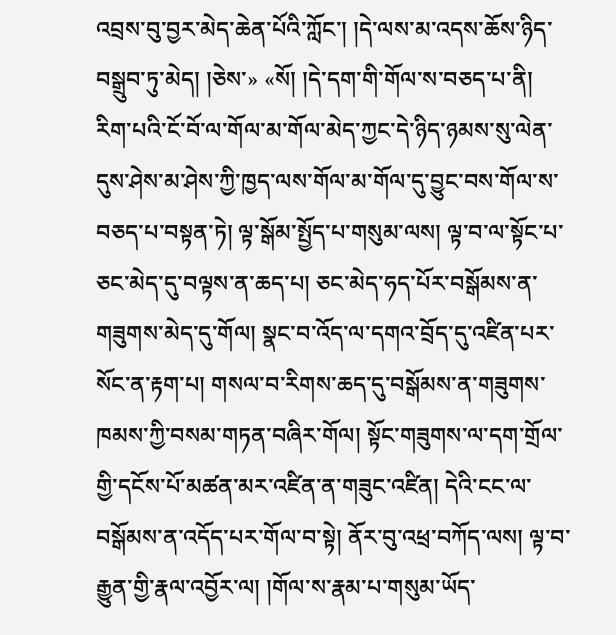འབྲས་བུ་བྱར་མེད་ཆེན་པོའི་ཀློང་། །དེ་ལས་མ་འདས་ཆོས་ཉིད་བསྒྲུབ་ཏུ་མེད། །ཅེས་» «སོ། །དེ་དག་གི་གོལ་ས་བཅད་པ་ནི། རིག་པའི་ངོ་བོ་ལ་གོལ་མ་གོལ་མེད་ཀྱང་དེ་ཉིད་ཉམས་སུ་ལེན་དུས་ཤེས་མ་ཤེས་ཀྱི་ཁྱད་ལས་གོལ་མ་གོལ་དུ་བྱུང་བས་གོལ་ས་བཅད་པ་བསྟན་ཏེ། ལྟ་སྒོམ་སྤྱོད་པ་གསུམ་ལས། ལྟ་བ་ལ་སྟོང་པ་ཅང་མེད་དུ་བལྟས་ན་ཆད་པ། ཅང་མེད་ཧད་པོར་བསྒོམས་ན་གཟུགས་མེད་དུ་གོལ། སྣང་བ་འོད་ལ་དགའ་བྲོད་དུ་འཛིན་པར་སོང་ན་རྟག་པ། གསལ་བ་རིགས་ཆད་དུ་བསྒོམས་ན་གཟུགས་ཁམས་ཀྱི་བསམ་གཏན་བཞིར་གོལ། སྟོང་གཟུགས་ལ་དག་གྲོལ་གྱི་དངོས་པོ་མཚན་མར་འཛིན་ན་གཟུང་འཛིན། དེའི་ངང་ལ་བསྒོམས་ན་འདོད་པར་གོལ་བ་སྟེ། ནོར་བུ་འཕྲ་བཀོད་ལས། ལྟ་བ་རྒྱུན་གྱི་རྣལ་འབྱོར་ལ། །གོལ་ས་རྣམ་པ་གསུམ་ཡོད་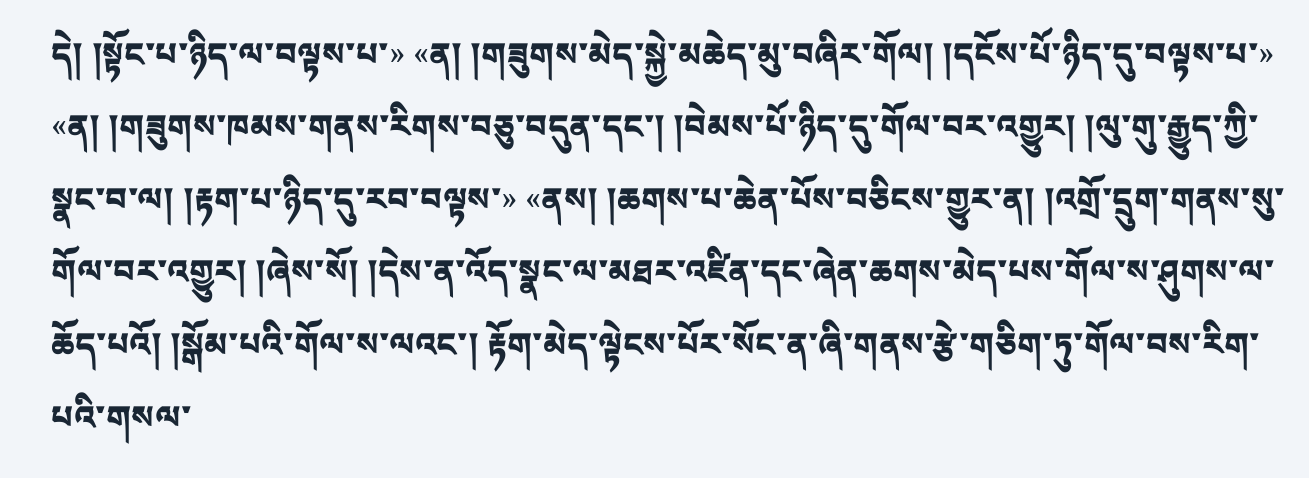དེ། །སྟོང་པ་ཉིད་ལ་བལྟས་པ་» «ན། །གཟུགས་མེད་སྐྱེ་མཆེད་མུ་བཞིར་གོལ། །དངོས་པོ་ཉིད་དུ་བལྟས་པ་» «ན། །གཟུགས་ཁམས་གནས་རིགས་བཅུ་བདུན་དང་། །བེམས་པོ་ཉིད་དུ་གོལ་བར་འགྱུར། །ལུ་གུ་རྒྱུད་ཀྱི་སྣང་བ་ལ། །རྟག་པ་ཉིད་དུ་རབ་བལྟས་» «ནས། །ཆགས་པ་ཆེན་པོས་བཅིངས་གྱུར་ན། །འགྲོ་དྲུག་གནས་སུ་གོལ་བར་འགྱུར། །ཞེས་སོ། །དེས་ན་འོད་སྣང་ལ་མཐར་འཛིན་དང་ཞེན་ཆགས་མེད་པས་གོལ་ས་ཤུགས་ལ་ཆོད་པའོ། །སྒོམ་པའི་གོལ་ས་ལའང་། རྟོག་མེད་ལྟེངས་པོར་སོང་ན་ཞི་གནས་རྩེ་གཅིག་ཏུ་གོལ་བས་རིག་པའི་གསལ་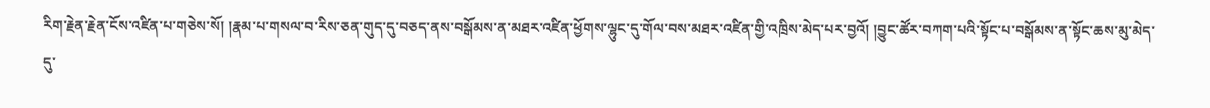རིག་རྗེན་རྗེན་ངོས་འཛིན་པ་གཅེས་སོ། །རྣམ་པ་གསལ་བ་རིས་ཅན་གུད་དུ་བཅད་ནས་བསྒོམས་ན་མཐར་འཛིན་ཕྱོགས་ལྷུང་དུ་གོལ་བས་མཐར་འཛིན་གྱི་འཁྲིས་མེད་པར་བྱའོ། །བྱུང་ཚོར་བཀག་པའི་སྟོང་པ་བསྒོམས་ན་སྟོང་ཆས་མུ་མེད་དུ་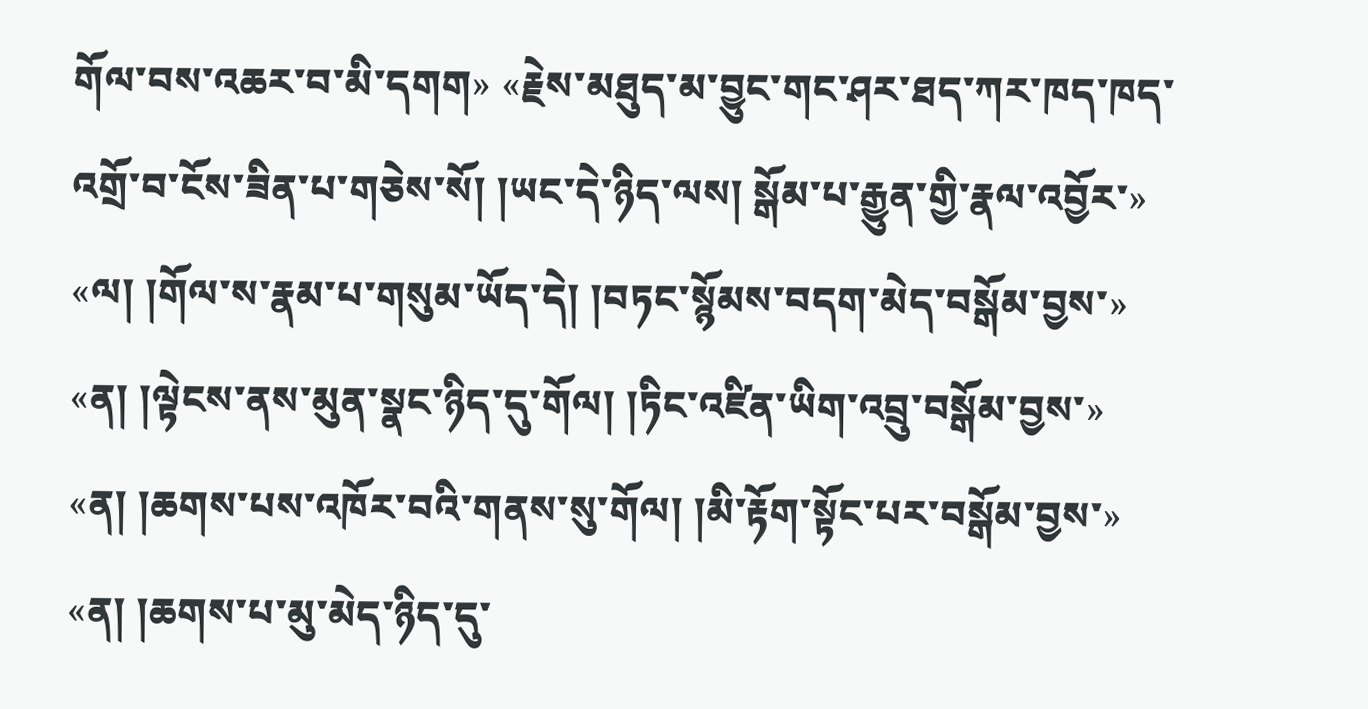གོལ་བས་འཆར་བ་མི་དགག» «རྗེས་མཐུད་མ་བྱུང་གང་ཤར་ཐད་ཀར་ཁད་ཁད་འགྲོ་བ་ངོས་ཟིན་པ་གཅེས་སོ། །ཡང་དེ་ཉིད་ལས། སྒོམ་པ་རྒྱུན་གྱི་རྣལ་འབྱོར་» «ལ། །གོལ་ས་རྣམ་པ་གསུམ་ཡོད་དེ། །བཏང་སྙོམས་བདག་མེད་བསྒོམ་བྱས་» «ན། །ལྟེངས་ནས་མུན་སྣང་ཉིད་དུ་གོལ། །ཏིང་འཛིན་ཡིག་འབྲུ་བསྒོམ་བྱས་» «ན། །ཆགས་པས་འཁོར་བའི་གནས་སུ་གོལ། །མི་རྟོག་སྟོང་པར་བསྒོམ་བྱས་» «ན། །ཆགས་པ་མུ་མེད་ཉིད་དུ་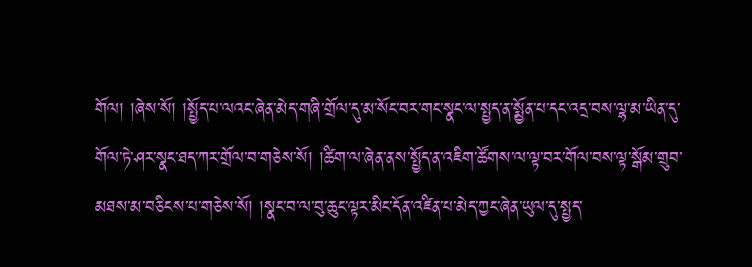གོལ། །ཞེས་སོ། །སྤྱོད་པ་ལའང་ཞེན་མེད་གཞི་གྲོལ་དུ་མ་སོང་བར་གང་སྣང་ལ་སྤྱད་ན་སྨྱོན་པ་དང་འདྲ་བས་ལྷ་མ་ཡིན་དུ་གོལ་ཏེ་ཤར་སྣང་ཐད་ཀར་གྲོལ་བ་གཅེས་སོ། །ཚིག་ལ་ཞེན་ནས་སྤྱོད་ན་འཇིག་ཚོགས་ལ་ལྟ་བར་གོལ་བས་ལྟ་སྒོམ་གྲུབ་མཐས་མ་བཅིངས་པ་གཅེས་སོ། །སྣང་བ་ལ་བུ་ཆུང་ལྟར་མིང་དོན་འཛིན་པ་མེད་ཀྱང་ཞེན་ཡུལ་དུ་སྤྱད་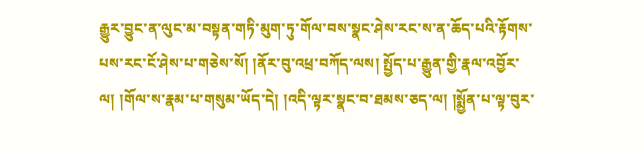རྒྱུར་བྱུང་ན་ལུང་མ་བསྟན་གཏི་མུག་ཏུ་གོལ་བས་སྣང་ཤེས་རང་ས་ན་ཆོད་པའི་རྟོགས་པས་རང་ངོ་ཤེས་པ་གཅེས་སོ། །ནོར་བུ་འཕྲ་བཀོད་ལས། སྤྱོད་པ་རྒྱུན་གྱི་རྣལ་འབྱོར་ལ། །གོལ་ས་རྣམ་པ་གསུམ་ཡོད་དེ། །འདི་ལྟར་སྣང་བ་ཐམས་ཅད་ལ། །སྨྱོན་པ་ལྟ་བུར་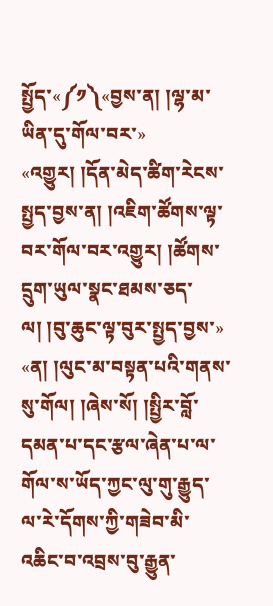སྤྱོད་«༼༡༽«བྱས་ན། །ལྷ་མ་ཡིན་དུ་གོལ་བར་» «འགྱུར། །དོན་མེད་ཚིག་རེངས་སྤྱད་བྱས་ན། །འཇིག་ཚོགས་ལྟ་བར་གོལ་བར་འགྱུར། །ཚོགས་དྲུག་ཡུལ་སྣང་ཐམས་ཅད་ལ། །བུ་ཆུང་ལྟ་བུར་སྤྱད་བྱས་» «ན། །ལུང་མ་བསྟན་པའི་གནས་སུ་གོལ། །ཞེས་སོ། །སྤྱིར་བློ་དམན་པ་དང་རྩལ་ཞེན་པ་ལ་གོལ་ས་ཡོད་ཀྱང་ལུ་གུ་རྒྱུད་ལ་རེ་དོགས་ཀྱི་གཟེབ་མི་འཆིང་བ་འབྲས་བུ་རྒྱུན་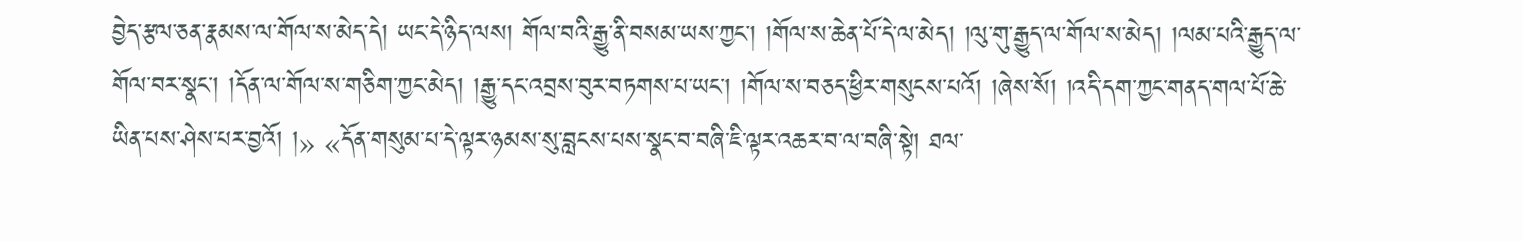བྱེད་རྩལ་ཅན་རྣམས་ལ་གོལ་ས་མེད་དེ། ཡང་དེ་ཉིད་ལས། གོལ་བའི་རྒྱུ་ནི་བསམ་ཡས་ཀྱང་། །གོལ་ས་ཆེན་པོ་དེ་ལ་མེད། །ལུ་གུ་རྒྱུད་ལ་གོལ་ས་མེད། །ལམ་པའི་རྒྱུད་ལ་གོལ་བར་སྣང་། །དོན་ལ་གོལ་ས་གཅིག་ཀྱང་མེད། །རྒྱུ་དང་འབྲས་བུར་བཏགས་པ་ཡང་། །གོལ་ས་བཅད་ཕྱིར་གསུངས་པའོ། །ཞེས་སོ། །འདི་དག་ཀྱང་གནད་གལ་པོ་ཆེ་ཡིན་པས་ཤེས་པར་བྱའོ། །» «དོན་གསུམ་པ་དེ་ལྟར་ཉམས་སུ་བླངས་པས་སྣང་བ་བཞི་ཇི་ལྟར་འཆར་བ་ལ་བཞི་སྟེ། ཐལ་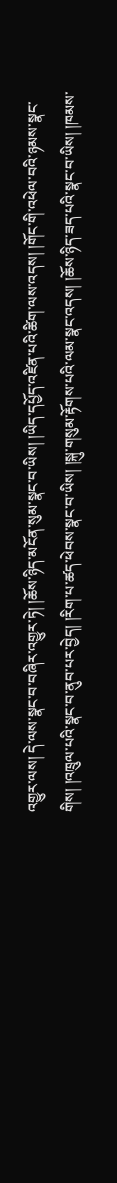འགྱུར་ལས། དེ་ལས་སྣང་བ་བཞིར་འགྱུར་ཏེ། །ཆོས་ཉིད་མངོན་སུམ་སྣང་བ་ཡིས། །ཡིད་དཔྱོད་འཛིན་པའི་ཚིག་ལས་འདས། །གོང་གི་འཕེལ་བའི་ཉམས་སྣང་གིས། །འཁྲུལ་པའི་སྣང་བ་ནུབ་པར་བྱེད། །རིག་པ་ཚད་ཕེབས་སྣང་བ་ཡིས། །སྐུ་གསུམ་རྟོགས་པའི་ལམ་སྣང་འདས། །ཆོས་ཉིད་ཟད་པའི་སྣང་བ་ཡིས། །ཁམས་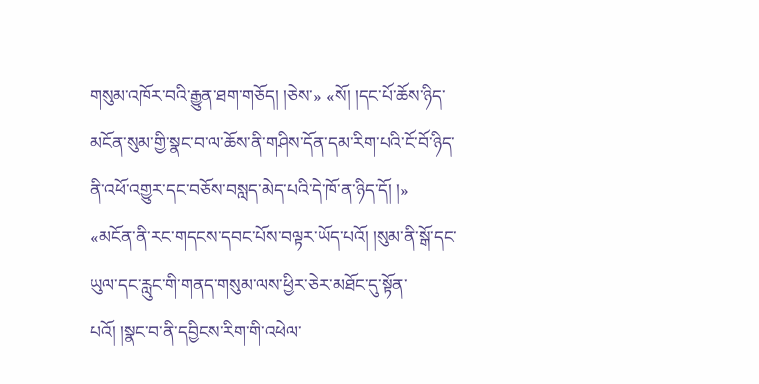གསུམ་འཁོར་བའི་རྒྱུན་ཐག་གཅོད། །ཅེས་» «སོ། །དང་པོ་ཆོས་ཉིད་མངོན་སུམ་གྱི་སྣང་བ་ལ་ཆོས་ནི་གཤིས་དོན་དམ་རིག་པའི་ངོ་བོ་ཉིད་ནི་འཕོ་འགྱུར་དང་བཅོས་བསླད་མེད་པའི་དེ་ཁོ་ན་ཉིད་དོ། །» «མངོན་ནི་རང་གདངས་དབང་པོས་བལྟར་ཡོད་པའོ། །སུམ་ནི་སྒོ་དང་ཡུལ་དང་རླུང་གི་གནད་གསུམ་ལས་ཕྱིར་ཅེར་མཐོང་དུ་སྟོན་པའོ། །སྣང་བ་ནི་དབྱིངས་རིག་གི་འཕེལ་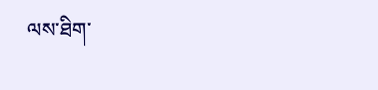ལས་ཐིག་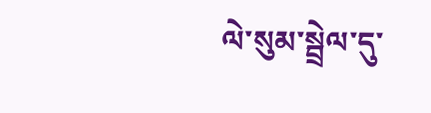ལེ་སུམ་སྦྲེལ་དུ་